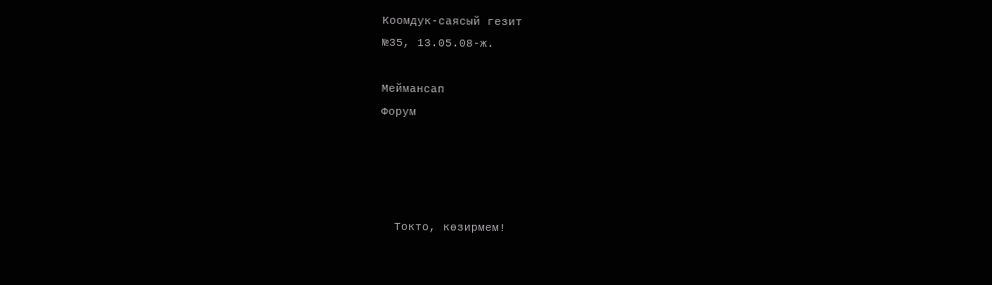Коомдук-саясый гезит
№35, 13.05.08-ж.

Меймансап
Форум




  Токто, көзирмем!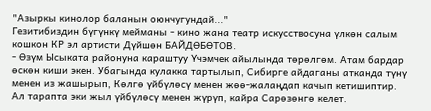"Азыркы кинолор баланын оюнчугундай..."
Гезитибиздин бүгүнкү мейманы - кино жана театр искусствосуна үлкөн салым кошкон КР эл артисти Дүйшөн БАЙДӨБӨТОВ.
- Өзүм Ысыката районуна караштуу Үчэмчек айылында төрөлгөм. Атам бардар өскөн киши экен. Убагында кулакка тартылып, Сибирге айдаганы атканда түнү менен из жашырып, Көлгө үйбүлөсү менен жөө-жалаңдап качып кетишиптир. Ал тарапта эки жыл үйбүлөсү менен жүрүп, кайра Сарөзөнгө келет.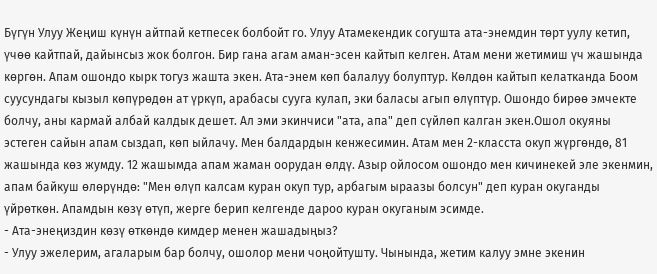Бүгүн Улуу Жеңиш күнүн айтпай кетпесек болбойт го. Улуу Атамекендик согушта ата-энемдин төрт уулу кетип, үчөө кайтпай, дайынсыз жок болгон. Бир гана агам аман-эсен кайтып келген. Атам мени жетимиш үч жашында көргөн. Апам ошондо кырк тогуз жашта экен. Ата-энем көп балалуу болуптур. Көлдөн кайтып келатканда Боом суусундагы кызыл көпүрөдөн ат үркүп, арабасы сууга кулап, эки баласы агып өлүптүр. Ошондо бирөө эмчекте болчу, аны кармай албай калдык дешет. Ал эми экинчиси "ата, апа" деп сүйлөп калган экен.Ошол окуяны эстеген сайын апам сыздап, көп ыйлачу. Мен балдардын кенжесимин. Атам мен 2-класста окуп жүргөндө, 81 жашында көз жумду. 12 жашымда апам жаман оорудан өлдү. Азыр ойлосом ошондо мен кичинекей эле экенмин, апам байкуш өлөрүндө: "Мен өлүп калсам куран окуп тур, арбагым ыраазы болсун" деп куран окуганды үйрөткөн. Апамдын көзү өтүп, жерге берип келгенде дароо куран окуганым эсимде.
- Ата-энеңиздин көзү өткөндө кимдер менен жашадыңыз?
- Улуу эжелерим, агаларым бар болчу, ошолор мени чоңойтушту. Чынында, жетим калуу эмне экенин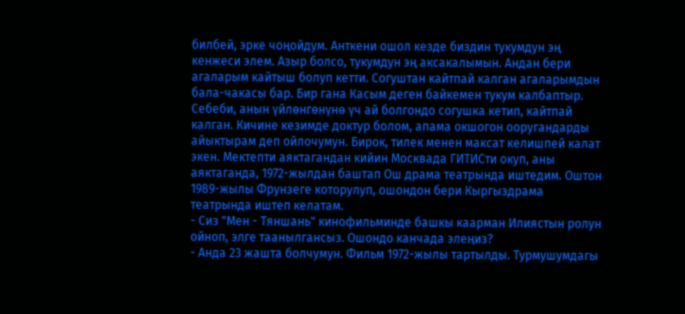билбей, эрке чоңойдум. Анткени ошол кезде биздин тукумдун эң кенжеси элем. Азыр болсо, тукумдун эң аксакалымын. Андан бери агаларым кайтыш болуп кетти. Согуштан кайтпай калган агаларымдын бала-чакасы бар. Бир гана Касым деген байкемен тукум калбаптыр. Себеби, анын үйлөнгөнүнө үч ай болгондо согушка кетип, кайтпай калган. Кичине кезимде доктур болом, апама окшогон ооругандарды айыктырам деп ойлочумун. Бирок, тилек менен максат келишпей калат экен. Мектепти аяктагандан кийин Москвада ГИТИСти окуп, аны аяктаганда, 1972-жылдан баштап Ош драма театрында иштедим. Оштон 1989-жылы Фрунзеге которулуп, ошондон бери Кыргыздрама театрында иштеп келатам.
- Сиз "Мен - Тяншань" кинофильминде башкы каарман Илиястын ролун ойноп, элге таанылгансыз. Ошондо канчада элеңиз?
- Анда 23 жашта болчумун. Фильм 1972-жылы тартылды. Турмушумдагы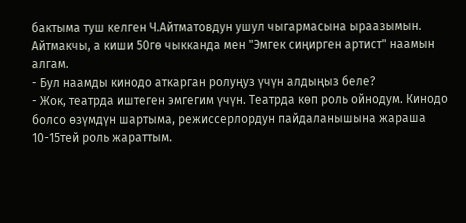бактыма туш келген Ч.Айтматовдун ушул чыгармасына ыраазымын. Айтмакчы, а киши 50гө чыкканда мен "Эмгек сиңирген артист" наамын алгам.
- Бул наамды кинодо аткарган ролуңуз үчүн алдыңыз беле?
- Жок, театрда иштеген эмгегим үчүн. Театрда көп роль ойнодум. Кинодо болсо өзүмдүн шартыма, режиссерлордун пайдаланышына жараша 10-15тей роль жараттым.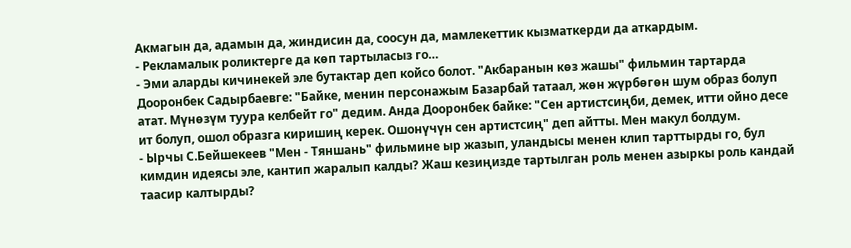Акмагын да, адамын да, жиндисин да, соосун да, мамлекеттик кызматкерди да аткардым.
- Рекламалык роликтерге да көп тартыласыз го…
- Эми аларды кичинекей эле бутактар деп койсо болот. "Акбаранын көз жашы" фильмин тартарда Дооронбек Садырбаевге: "Байке, менин персонажым Базарбай татаал, жөн жүрбөгөн шум образ болуп атат. Мүнөзүм туура келбейт го" дедим. Анда Дооронбек байке: "Сен артистсиңби, демек, итти ойно десе ит болуп, ошол образга киришиң керек. Ошонүчүн сен артистсиң" деп айтты. Мен макул болдум.
- Ырчы С.Бейшекеев "Мен - Тяншань" фильмине ыр жазып, уландысы менен клип тарттырды го, бул кимдин идеясы эле, кантип жаралып калды? Жаш кезиңизде тартылган роль менен азыркы роль кандай таасир калтырды?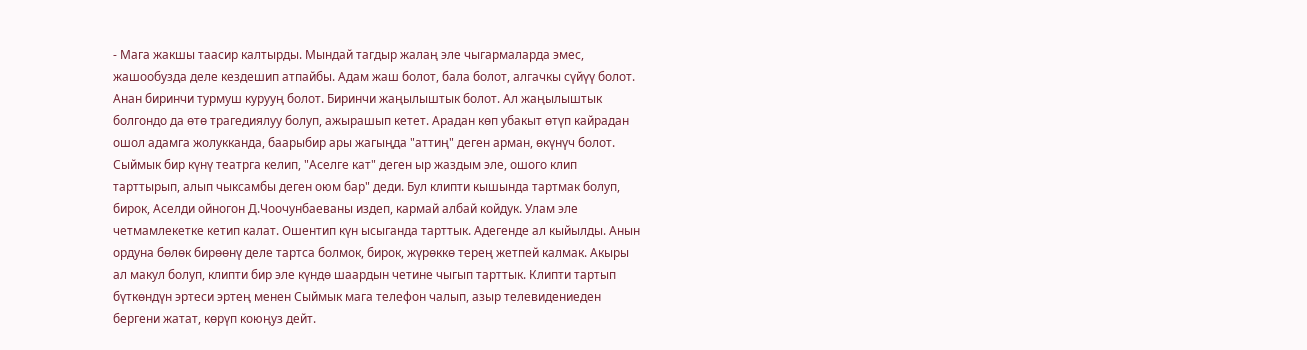- Мага жакшы таасир калтырды. Мындай тагдыр жалаң эле чыгармаларда эмес, жашообузда деле кездешип атпайбы. Адам жаш болот, бала болот, алгачкы сүйүү болот. Анан биринчи турмуш курууң болот. Биринчи жаңылыштык болот. Ал жаңылыштык болгондо да өтө трагедиялуу болуп, ажырашып кетет. Арадан көп убакыт өтүп кайрадан ошол адамга жолукканда, баарыбир ары жагыңда "аттиң" деген арман, өкүнүч болот. Сыймык бир күнү театрга келип, "Аселге кат" деген ыр жаздым эле, ошого клип тарттырып, алып чыксамбы деген оюм бар" деди. Бул клипти кышында тартмак болуп, бирок, Аселди ойногон Д.Чоочунбаеваны издеп, кармай албай койдук. Улам эле четмамлекетке кетип калат. Ошентип күн ысыганда тарттык. Адегенде ал кыйылды. Анын ордуна бөлөк бирөөнү деле тартса болмок, бирок, жүрөккө терең жетпей калмак. Акыры ал макул болуп, клипти бир эле күндө шаардын четине чыгып тарттык. Клипти тартып бүткөндүн эртеси эртең менен Сыймык мага телефон чалып, азыр телевидениеден бергени жатат, көрүп коюңуз дейт.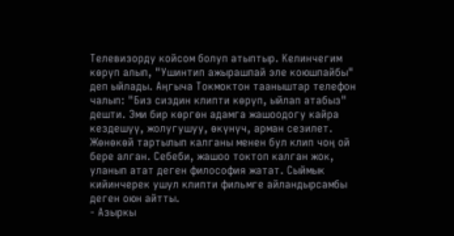Телевизорду койсом болуп атыптыр. Келинчегим көрүп алып, "Ушинтип ажырашпай эле коюшпайбы" деп ыйлады. Аңгыча Токмоктон тааныштар телефон чалып: "Биз сиздин клипти көрүп, ыйлап атабыз" дешти. Эми бир көргөн адамга жашоодогу кайра кездешүү, жолугушуу, өкүнүч, арман сезилет. Жөнөкөй тартылып калганы менен бул клип чоң ой бере алган. Себеби, жашоо токтоп калган жок, уланып атат деген философия жатат. Сыймык кийинчерек ушул клипти фильмге айландырсамбы деген оюн айтты.
- Азыркы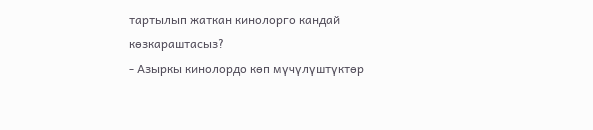тартылып жаткан кинолорго кандай көзкараштасыз?
- Азыркы кинолордо көп мүчүлүштүктөр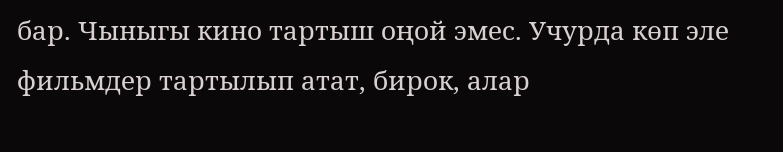бар. Чыныгы кино тартыш оңой эмес. Учурда көп эле фильмдер тартылып атат, бирок, алар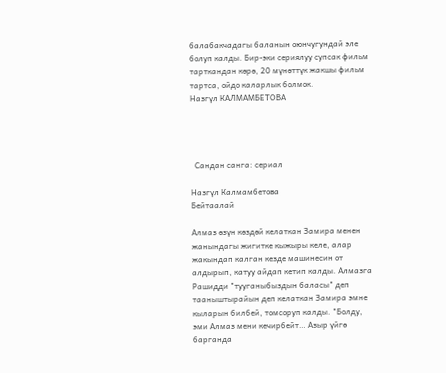балабакчадагы баланын оюнчугундай эле болуп калды. Бир-эки сериялуу супсак фильм тарткандан көрө, 20 мүнөттүк жакшы фильм тартса, ойдо каларлык болмок.
Назгүл КАЛМАМБЕТОВА




  Сандан санга: сериал

Назгүл Калмамбетова
Бейтаалай

Алмаз өзүн көздөй келаткан Замира менен жанындагы жигитке кыжыры келе, алар жакындап калган кезде машинесин от алдырып, катуу айдап кетип калды. Алмазга Рашидди "тууганыбыздын баласы" деп тааныштырайын деп келаткан Замира эмне кыларын билбей, томсоруп калды. "Болду, эми Алмаз мени кечирбейт… Азыр үйгө барганда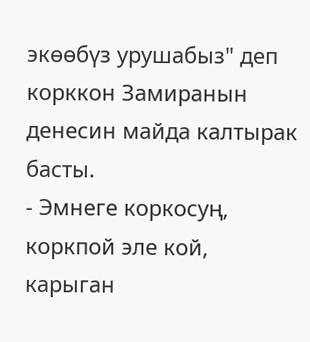экөөбүз урушабыз" деп корккон Замиранын денесин майда калтырак басты.
- Эмнеге коркосуң, коркпой эле кой, карыган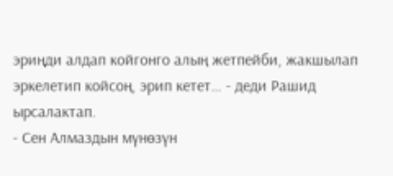эриңди алдап койгонго алың жетпейби, жакшылап эркелетип койсоң, эрип кетет… - деди Рашид ырсалактап.
- Сен Алмаздын мүнөзүн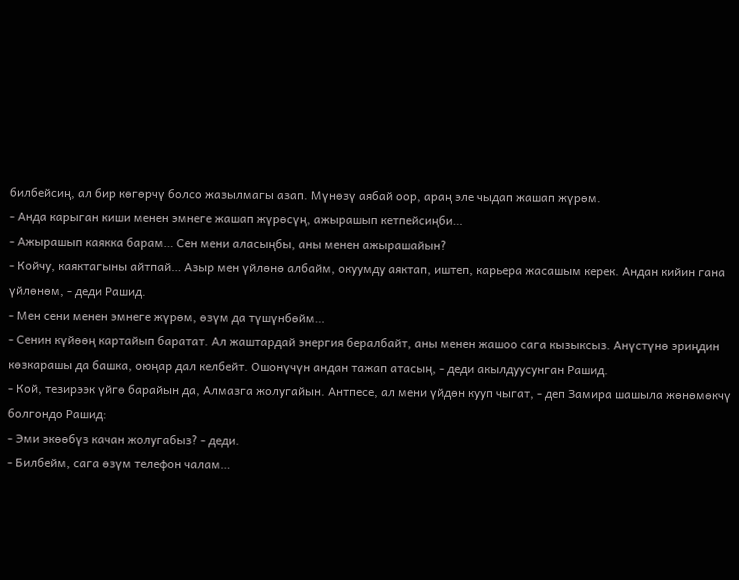билбейсиң, ал бир көгөрчү болсо жазылмагы азап. Мүнөзү аябай оор, араң эле чыдап жашап жүрөм.
- Анда карыган киши менен эмнеге жашап жүрөсүң, ажырашып кетпейсиңби…
- Ажырашып каякка барам… Сен мени аласыңбы, аны менен ажырашайын?
- Койчу, каяктагыны айтпай… Азыр мен үйлөнө албайм, окуумду аяктап, иштеп, карьера жасашым керек. Андан кийин гана үйлөнөм, - деди Рашид.
- Мен сени менен эмнеге жүрөм, өзүм да түшүнбөйм…
- Сенин күйөөң картайып баратат. Ал жаштардай энергия бералбайт, аны менен жашоо сага кызыксыз. Анүстүнө эриңдин көзкарашы да башка, оюңар дал келбейт. Ошонүчүн андан тажап атасың, - деди акылдуусунган Рашид.
- Кой, тезирээк үйгө барайын да, Алмазга жолугайын. Антпесе, ал мени үйдөн кууп чыгат, - деп Замира шашыла жөнөмөкчү болгондо Рашид:
- Эми экөөбүз качан жолугабыз? - деди.
- Билбейм, сага өзүм телефон чалам…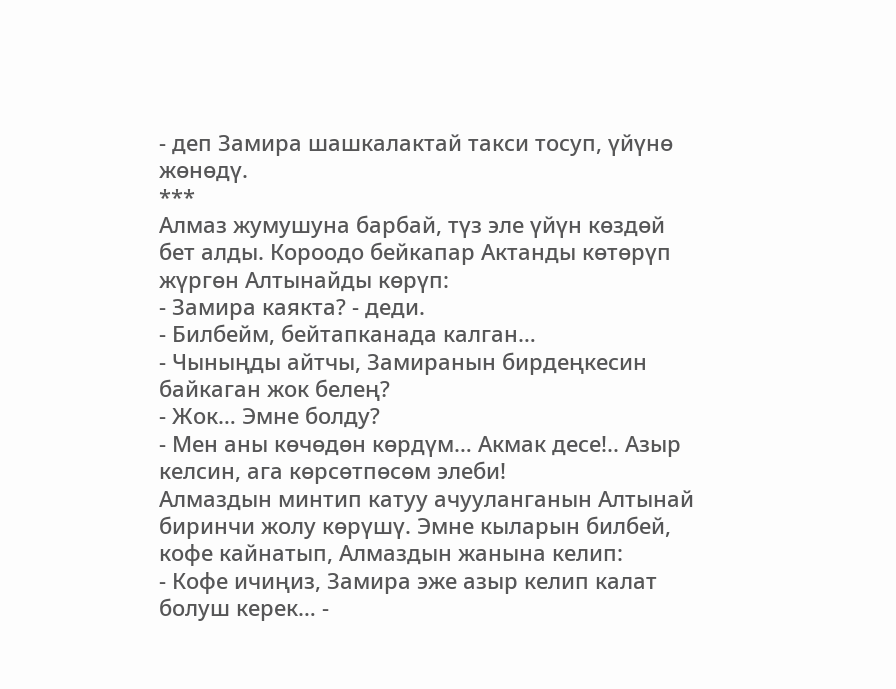- деп Замира шашкалактай такси тосуп, үйүнө жөнөдү.
***
Алмаз жумушуна барбай, түз эле үйүн көздөй бет алды. Короодо бейкапар Актанды көтөрүп жүргөн Алтынайды көрүп:
- Замира каякта? - деди.
- Билбейм, бейтапканада калган…
- Чыныңды айтчы, Замиранын бирдеңкесин байкаган жок белең?
- Жок… Эмне болду?
- Мен аны көчөдөн көрдүм… Акмак десе!.. Азыр келсин, ага көрсөтпөсөм элеби!
Алмаздын минтип катуу ачууланганын Алтынай биринчи жолу көрүшү. Эмне кыларын билбей, кофе кайнатып, Алмаздын жанына келип:
- Кофе ичиңиз, Замира эже азыр келип калат болуш керек… -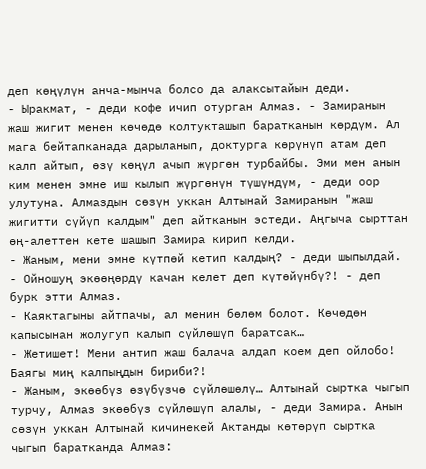деп көңүлүн анча-мынча болсо да алаксытайын деди.
- Ыракмат, - деди кофе ичип отурган Алмаз. - Замиранын жаш жигит менен көчөдө колтукташып баратканын көрдүм. Ал мага бейтапканада дарыланып, доктурга көрүнүп атам деп калп айтып, өзү көңүл ачып жүргөн турбайбы. Эми мен анын ким менен эмне иш кылып жүргөнүн түшүндүм, - деди оор улутуна. Алмаздын сөзүн уккан Алтынай Замиранын "жаш жигитти сүйүп калдым" деп айтканын эстеди. Аңгыча сырттан өң-алеттен кете шашып Замира кирип келди.
- Жаным, мени эмне күтпөй кетип калдың? - деди шыпылдай.
- Ойношуң экөөңөрдү качан келет деп күтөйүнбү?! - деп бурк этти Алмаз.
- Каяктагыны айтпачы, ал менин бөлөм болот. Көчөдөн капысынан жолугуп калып сүйлөшүп баратсак…
- Жетишет! Мени антип жаш балача алдап коем деп ойлобо! Баягы миң калпыңдын бириби?!
- Жаным, экөөбүз өзүбүзчө сүйлөшөлү… Алтынай сыртка чыгып турчу, Алмаз экөөбүз сүйлөшүп алалы, - деди Замира. Анын сөзүн уккан Алтынай кичинекей Актанды көтөрүп сыртка чыгып баратканда Алмаз: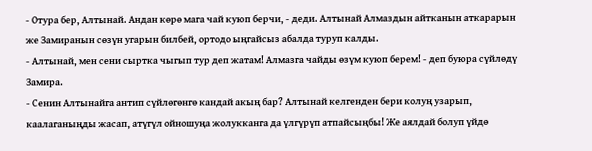- Отура бер, Алтынай. Андан көрө мага чай куюп берчи, - деди. Алтынай Алмаздын айтканын аткарарын же Замиранын сөзүн угарын билбей, ортодо ыңгайсыз абалда туруп калды.
- Алтынай, мен сени сыртка чыгып тур деп жатам! Алмазга чайды өзүм куюп берем! - деп буюра сүйлөдү Замира.
- Сенин Алтынайга антип сүйлөгөнгө кандай акың бар? Алтынай келгенден бери колуң узарып, каалаганыңды жасап, атүгүл ойношуңа жолукканга да үлгүрүп атпайсыңбы! Же аялдай болуп үйдө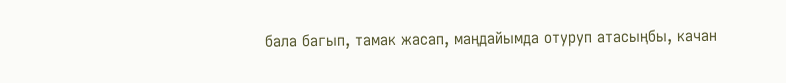бала багып, тамак жасап, маңдайымда отуруп атасыңбы, качан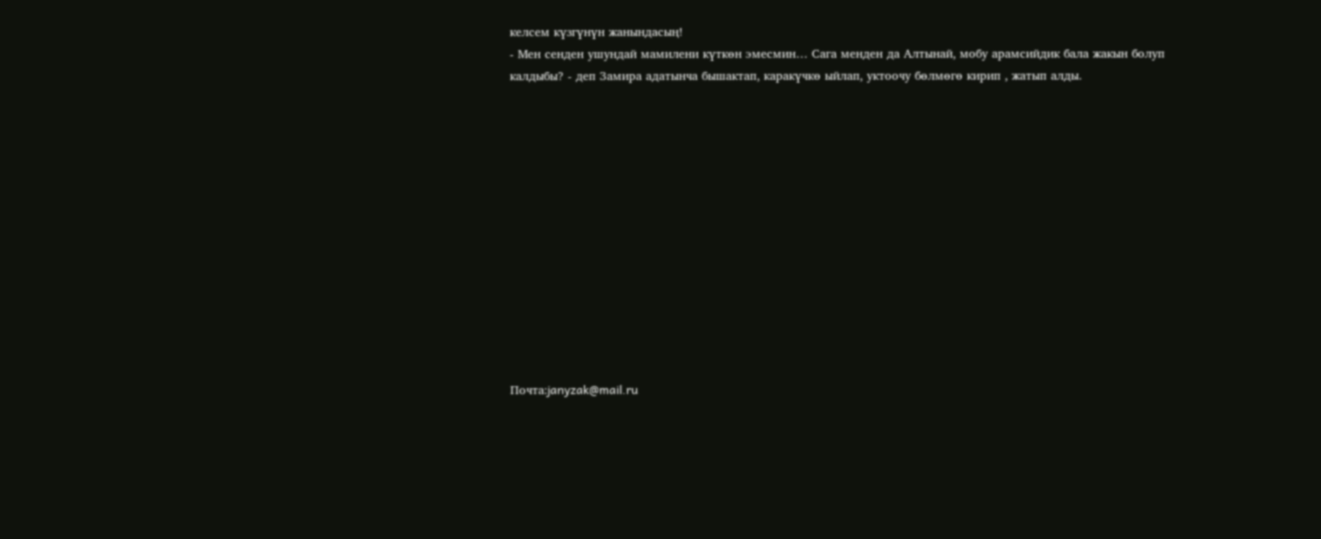келсем күзгүнүн жанындасың!
- Мен сенден ушундай мамилени күткөн эмесмин… Сага менден да Алтынай, мобу арамсийдик бала жакын болуп калдыбы? - деп Замира адатынча бышактап, каракүчкө ыйлап, уктоочу бөлмөгө кирип , жатып алды.













Почта:janyzak@mail.ru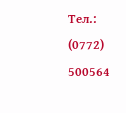Тел.: (0772) 500564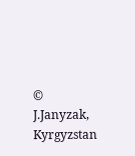© J.Janyzak, Kyrgyzstan